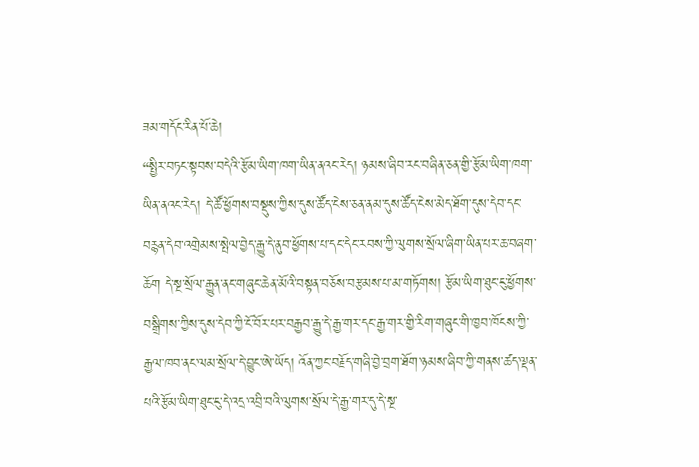ཟམ་གདོང་རིན་པོ་ཆེ།
“སྤྱིར་བཏང་སྟབས་བདེའི་རྩོམ་ཡིག་ཁག་ཡིན་ནའང་རེད། ཉམས་ཞིབ་རང་བཞིན་ཅན་གྱི་རྩོམ་ཡིག་ཁག་ཡིན་ནའང་རེད། དེ་ཚོ་ཕྱོགས་བསྡུས་ཀྱིས་དུས་ཚོད་ངེས་ཅན་ནམ་དུས་ཚོད་ངེས་མེད་ཐོག་དུས་དེབ་དང་བརྙན་དེབ་འགྲེམས་སྤེལ་བྱེད་རྒྱུ་དེ་ནུབ་ཕྱོགས་པ་དང་དེང་རབས་ཀྱི་ལུགས་སྲོལ་ཞིག་ཡིན་པར་ཆ་བཞག་ཆོག དེ་སྔ་སྲོལ་རྒྱུན་ནང་གཞུང་ཆེན་མོའི་བསྟན་བཅོས་བརྩམས་པ་མ་གཏོགས། རྩོམ་ཡིག་ཐུང་ངུ་ཕྱོགས་བསྒྲིགས་ཀྱིས་དུས་དེབ་ཀྱི་ངོ་བོར་པར་བརྒྱབ་རྒྱུ་དེ་རྒྱ་གར་དང་རྒྱ་གར་གྱི་རིག་གཞུང་གི་ཁྱབ་ཁོངས་ཀྱི་རྒྱལ་ཁབ་ནང་ལམ་སྲོལ་དེ་བྱུང་ཨེ་ཡོད། འོན་ཀྱང་བརྗོད་གཞི་བྱེ་བྲག་ཐོག་ཉམས་ཞིབ་ཀྱི་གནས་ཚད་ལྡན་པའི་རྩོམ་ཡིག་ཐུང་ངུ་དེ་འདྲ་འབྲི་བའི་ལུགས་སྲོལ་དེ་རྒྱ་གར་དུ་དེ་སྔ་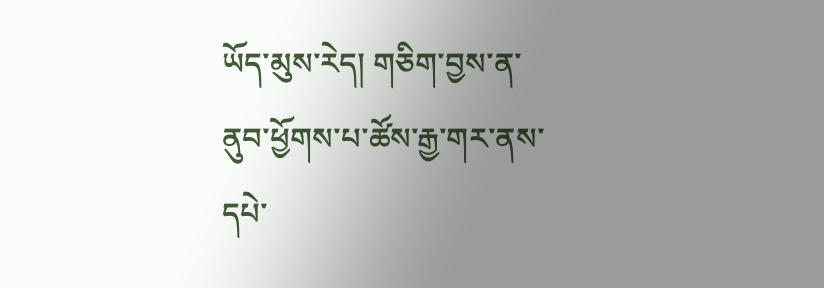ཡོད་མུས་རེད། གཅིག་བྱས་ན་ནུབ་ཕྱོགས་པ་ཚོས་རྒྱ་གར་ནས་དཔེ་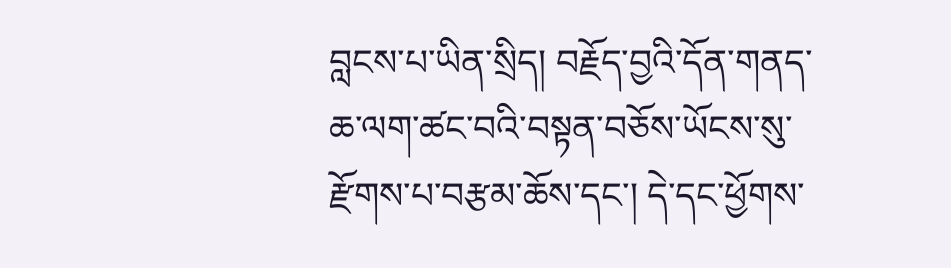བླངས་པ་ཡིན་སྲིད། བརྗོད་བྱའི་དོན་གནད་ཆ་ལག་ཚང་བའི་བསྟན་བཅོས་ཡོངས་སུ་རྫོགས་པ་བརྩམ་ཆོས་དང་། དེ་དང་ཕྱོགས་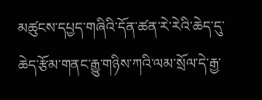མཚུངས་དཔྱད་གཞིའི་དོན་ཚན་རེ་རེའི་ཆེད་དུ་ཆེད་རྩོམ་གནང་རྒྱུ་གཉིས་ཀའི་ལམ་སྲོལ་དེ་རྒྱ་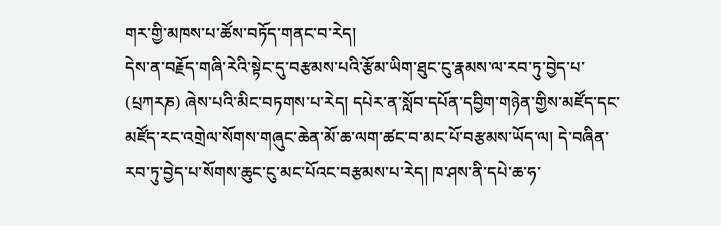གར་གྱི་མཁས་པ་ཚོས་བཏོད་གནང་བ་རེད།
དེས་ན་བརྗོད་གཞི་རེའི་སྟེང་དུ་བརྩམས་པའི་རྩོམ་ཡིག་ཐུང་ངུ་རྣམས་ལ་རབ་ཏུ་བྱེད་པ་ (པྲཀརཎ) ཞེས་པའི་མིང་བཏགས་པ་རེད། དཔེར་ན་སློབ་དཔོན་དབྱིག་གཉེན་གྱིས་མཛོད་དང་མཛོད་རང་འགྲེལ་སོགས་གཞུང་ཆེན་མོ་ཆ་ལག་ཚང་བ་མང་པོ་བརྩམས་ཡོད་ལ། དེ་བཞིན་རབ་ཏུ་བྱེད་པ་སོགས་ཆུང་ངུ་མང་པོའང་བརྩམས་པ་རེད། ཁ་ཤས་ནི་དཔེ་ཆ་ཧ་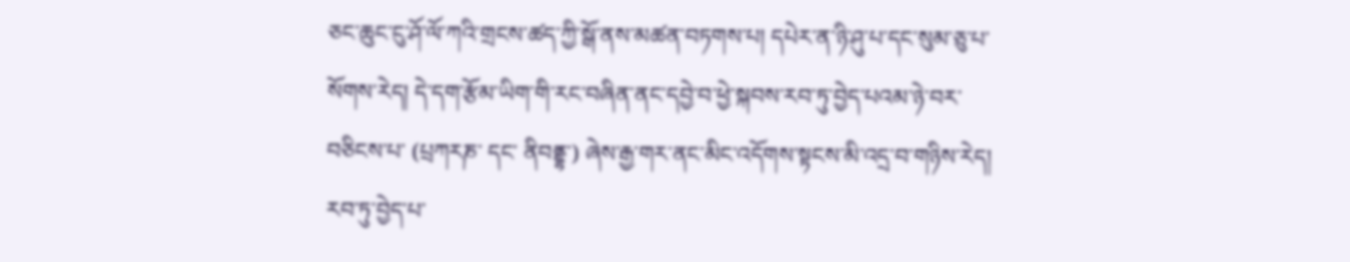ཅང་ཆུང་ངུ་ཤོ་ལོ་ཀའི་གྲངས་ཚད་ཀྱི་སྒོ་ནས་མཚན་བཏགས་པ། དཔེར་ན་ཉི་ཤུ་པ་དང་སུམ་ཅུ་པ་སོགས་རེད། དེ་དག་རྩོམ་ཡིག་གི་རང་བཞིན་ནང་དབྱེ་བ་ཕྱེ་སྐབས་རབ་ཏུ་བྱེད་པའམ་ཉེ་བར་བཅིངས་པ་ (པྲཀརཎ་ དང་ ནིབནྡྷ་) ཞེས་རྒྱ་གར་ནང་མིང་འདོགས་སྟངས་མི་འདྲ་བ་གཉིས་རེད། རབ་ཏུ་བྱེད་པ་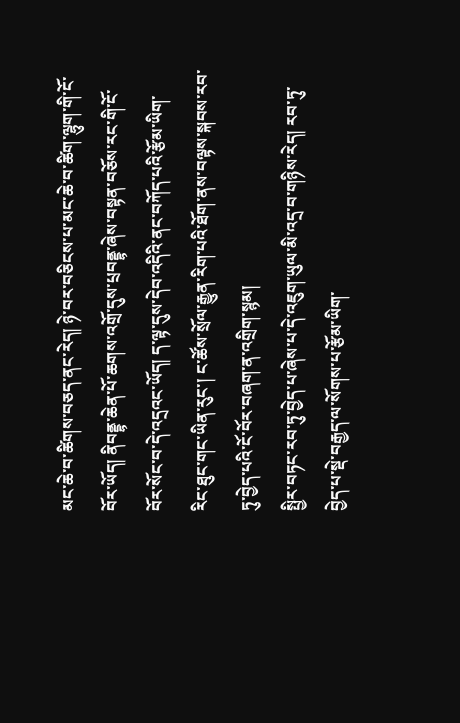མང་ཆེ་བ་ཚིགས་བཅད་ནང་རེད། ཉེ་བར་བཅིངས་པ་མང་ཆེ་བ་ཚིག་ལྷུག་གི་ངོ་བོར་ཡོད། ནིབནྡྷ་ཆེན་པོ་ཆགས་འགྲོ་དུས་པྲབནྡྷ་ཞེས་བསྟན་བཅོས་རང་གི་ངོ་བོར་སོང་བ་དེ་འདྲའང་ཡོད། ད་ལྟ་དུས་དེབ་འདིའི་ནང་བཀོད་པའི་རྩོམ་ཡིག་རིང་ཐུང་གང་ཡིན་རུང་། ང་ཚོས་སྲོལ་རྒྱུན་རིག་པའི་ཐོག་ནས་བལྟས་སྐབས་རབ་ཏུ་བྱེད་པའི་ངོ་བོར་བཞག་ན་འགྲིག་སྙམ།
སྤྱིར་བཏང་རབ་ཏུ་བྱེད་པ་ཞེས་པ་དེ་འཇུག་ཡུལ་མི་འདྲ་བ་གཉིས་རེད། རབ་ཏུ་བྱེད་པ་སྡེ་བརྒྱད་ལ་སོགས་པ་རྩོམ་ཡིག་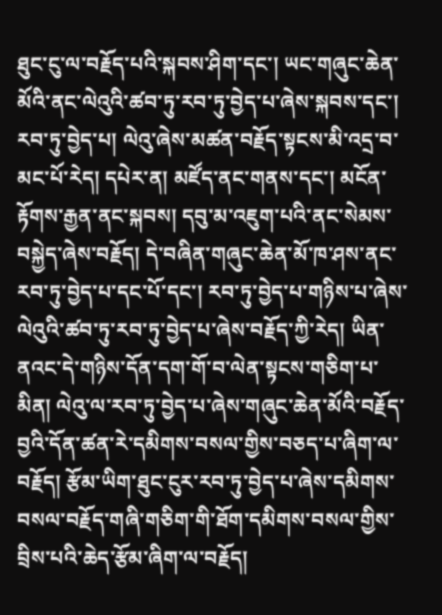ཐུང་ངུ་ལ་བརྗོད་པའི་སྐབས་ཤིག་དང་། ཡང་གཞུང་ཆེན་མོའི་ནང་ལེའུའི་ཚབ་ཏུ་རབ་ཏུ་བྱེད་པ་ཞེས་སྐབས་དང་། རབ་ཏུ་བྱེད་པ། ལེའུ་ཞེས་མཚན་བརྗོད་སྟངས་མི་འདྲ་བ་མང་པོ་རེད། དཔེར་ན། མཛོད་ནང་གནས་དང་། མངོན་རྟོགས་རྒྱན་ནང་སྐབས། དབུ་མ་འཇུག་པའི་ནང་སེམས་བསྐྱེད་ཞེས་བརྗོད། དེ་བཞིན་གཞུང་ཆེན་མོ་ཁ་ཤས་ནང་རབ་ཏུ་བྱེད་པ་དང་པོ་དང་། རབ་ཏུ་བྱེད་པ་གཉིས་པ་ཞེས་ལེའུའི་ཚབ་ཏུ་རབ་ཏུ་བྱེད་པ་ཞེས་བརྗོད་ཀྱི་རེད། ཡིན་ནའང་དེ་གཉིས་དོན་དག་གོ་བ་ལེན་སྟངས་གཅིག་པ་མིན། ལེའུ་ལ་རབ་ཏུ་བྱེད་པ་ཞེས་གཞུང་ཆེན་མོའི་བརྗོད་བྱའི་དོན་ཚན་རེ་དམིགས་བསལ་གྱིས་བཅད་པ་ཞིག་ལ་བརྗོད། རྩོམ་ཡིག་ཐུང་ངུར་རབ་ཏུ་བྱེད་པ་ཞེས་དམིགས་བསལ་བརྗོད་གཞི་གཅིག་གི་ཐོག་དམིགས་བསལ་གྱིས་བྲིས་པའི་ཆེད་རྩོམ་ཞིག་ལ་བརྗོད།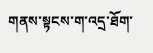གནས་སྟངས་ག་འདྲ་ཐོག་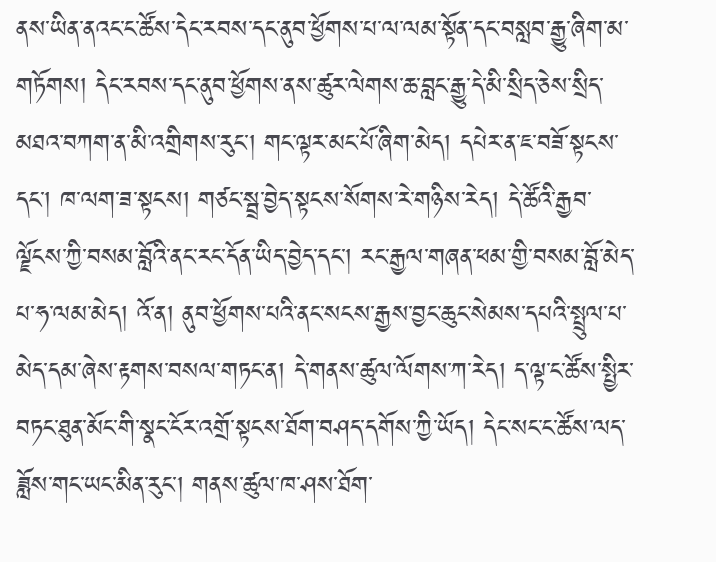ནས་ཡིན་ནའང་ང་ཚོས་དེང་རབས་དང་ནུབ་ཕྱོགས་པ་ལ་ལམ་སྟོན་དང་བསླབ་རྒྱུ་ཞིག་མ་གཏོགས། དེང་རབས་དང་ནུབ་ཕྱོགས་ནས་ཚུར་ལེགས་ཆ་བླང་རྒྱུ་དེ་མི་སྲིད་ཅེས་སྲིད་མཐའ་བཀག་ན་མི་འགྲིགས་རུང་། གང་ལྟར་མང་པོ་ཞིག་མེད། དཔེར་ན་ཇ་བཟོ་སྟངས་དང་། ཁ་ལག་ཟ་སྟངས། གཙང་སྦྲ་བྱེད་སྟངས་སོགས་རེ་གཉིས་རེད། དེ་ཚོའི་རྒྱབ་ལྗོངས་ཀྱི་བསམ་བློའི་ནང་རང་དོན་ཡིད་བྱེད་དང་། རང་རྒྱལ་གཞན་ཕམ་གྱི་བསམ་བློ་མེད་པ་ཧ་ལམ་མེད། འོ་ན། ནུབ་ཕྱོགས་པའི་ནང་སངས་རྒྱས་བྱང་ཆུང་སེམས་དཔའི་སྤྲུལ་པ་མེད་དམ་ཞེས་རྟགས་བསལ་གཏང་ན། དེ་གནས་ཚུལ་ལོགས་ཀ་རེད། ད་ལྟ་ང་ཚོས་སྤྱིར་བཏང་ཐུན་མོང་གི་སྣང་ངོར་འགྲོ་སྟངས་ཐོག་བཤད་དགོས་ཀྱི་ཡོད། དེང་སང་ང་ཚོས་ལད་ཟློས་གང་ཡང་མིན་རུང་། གནས་ཚུལ་ཁ་ཤས་ཐོག་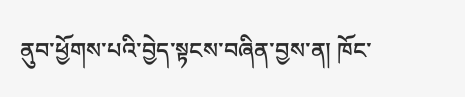ནུབ་ཕྱོགས་པའི་བྱེད་སྟངས་བཞིན་བྱས་ན། ཁོང་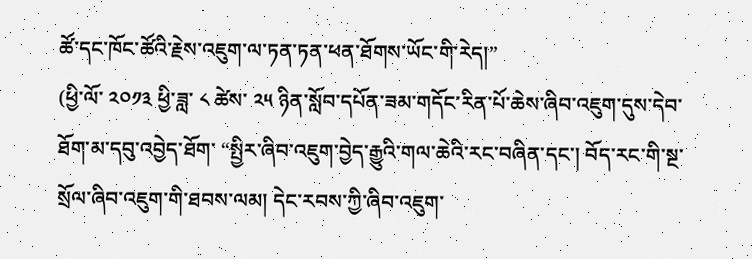ཚོ་དང་ཁོང་ཚོའི་རྗེས་འཇུག་ལ་ཏན་ཏན་ཕན་ཐོགས་ཡོང་གི་རེད།”
(ཕྱི་ལོ་ ༢༠༡༣ ཕྱི་ཟླ་ ༨ ཚེས་ ༢༥ ཉིན་སློབ་དཔོན་ཟམ་གདོང་རིན་པོ་ཆེས་ཞིབ་འཇུག་དུས་དེབ་ཐོག་མ་དབུ་འབྱེད་ཐོག་ “སྤྱིར་ཞིབ་འཇུག་བྱེད་རྒྱུའི་གལ་ཆེའི་རང་བཞིན་དང་། བོད་རང་གི་སྔ་སྲོལ་ཞིབ་འཇུག་གི་ཐབས་ལམ། དེང་རབས་ཀྱི་ཞིབ་འཇུག་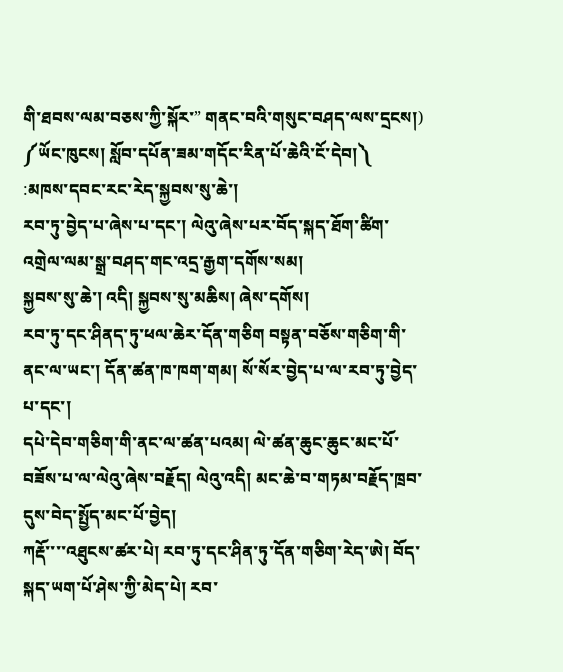གི་ཐབས་ལམ་བཅས་ཀྱི་སྐོར་” གནང་བའི་གསུང་བཤད་ལས་དྲངས།)
༼ཡོང་ཁུངས། སློབ་དཔོན་ཟམ་གདོང་རིན་པོ་ཆེའི་ངོ་དེབ།༽
:མཁས་དབང་རང་རེད་སྐྱབས་སུ་ཆེ་།
རབ་ཏུ་བྱེད་པ་ཞེས་པ་དང་། ལེའུ་ཞེས་པར་བོད་སྐད་ཐོག་ཚིག་འགྲེལ་ལམ་སྒྲ་བཤད་གང་འདྲ་རྒྱག་དགོས་སམ།
སྐྱབས་སུ་ཆེ་། འདི། སྐྱབས་སུ་མཆིས། ཞེས་དགོས།
རབ་ཏུ་དང་ཤིནད་ཏུ་ཕལ་ཆེར་དོན་གཅིག བསྟན་བཅོས་གཅིག་གི་ནང་ལ་ཡང་། དོན་ཚན་ཁ་ཁག་གམ། སོ་སོར་བྱེད་པ་ལ་རབ་ཏུ་བྱེད་པ་དང་།
དཔེ་དེབ་གཅིག་གི་ནང་ལ་ཚན་པའམ། ལེ་ཚན་ཆུང་ཆུང་མང་པོ་བཟོས་པ་ལ་ལེའུ་ཞེས་བརྗོད། ལེའུ་འདི། མང་ཆེ་བ་གཏམ་བརྗོད་ཁྲབ་དུས་བེད་སྤྱོད་མང་པོ་བྱེད།
ཀརྡོ་་་་འཐུངས་ཚར་པེ། རབ་ཏུ་དང་ཤིན་ཏུ་དོན་གཅིག་རེད་ཨེ། བོད་སྐད་ཡག་པོ་ཤེས་ཀྱི་མེད་པེ། རབ་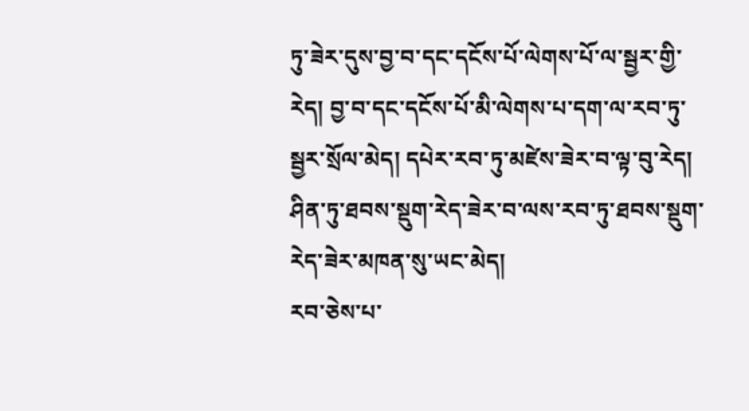ཏུ་ཟེར་དུས་བྱ་བ་དང་དངོས་པོ་ལེགས་པོ་ལ་སྦྱར་གྱི་རེད། བྱ་བ་དང་དངོས་པོ་མི་ལེགས་པ་དག་ལ་རབ་ཏུ་སྦྱར་སྲོལ་མེད། དཔེར་རབ་ཏུ་མཛེས་ཟེར་བ་ལྟ་བུ་རེད། ཤིན་ཏུ་ཐབས་སྡུག་རེད་ཟེར་བ་ལས་རབ་ཏུ་ཐབས་སྡུག་རེད་ཟེར་མཁན་སུ་ཡང་མེད།
རབ་ཅེས་པ་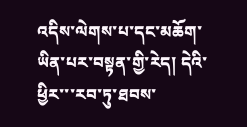འདིས་ལེགས་པ་དང་མཆོག་ཡིན་པར་བསྟན་གྱི་རེད། དེའི་ཕྱིར་་་རབ་ཏུ་ཐབས་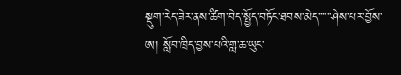སྡུག་རེད་ཟེར་ནས་ཚིག་བེད་སྤྱོད་བཏོང་ཐབས་མེད་་་་་་ཤེས་པར་བྱོས་ཨ། སློབ་ཁྲིད་བྱས་པའི་གླ་ཆ་ཡུང་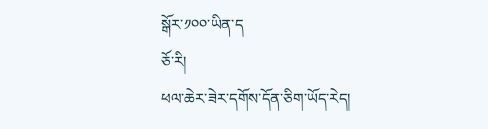སྒོར་༡༠༠་ཡིན་ད
ཅོ་རི།
ཕལ་ཆེར་ཟེར་དགོས་དོན་ཅིག་ཡོད་རེད།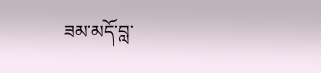ཟམ་མདོ་བླ་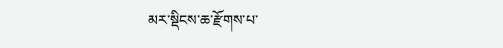མར་སྡིངས་ཆ་རྫོགས་པ་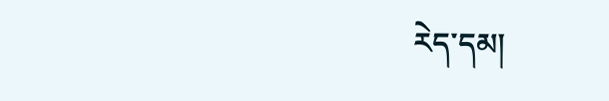རེད་དམ།